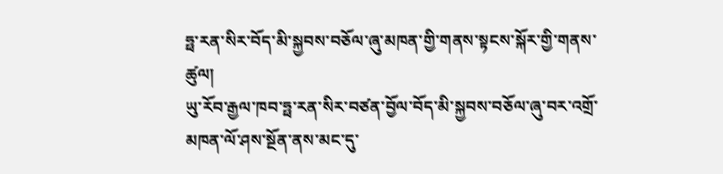ཧྥ་རན་སིར་བོད་མི་སྐྱབས་བཅོལ་ཞུ་མཁན་གྱི་གནས་སྟངས་སྐོར་གྱི་གནས་ཚུལ།
ཡུ་རོབ་རྒྱལ་ཁབ་ཧྥ་རན་སིར་བཙན་བྱོལ་བོད་མི་སྐྱབས་བཅོལ་ཞུ་བར་འགྲོ་མཁན་ལོ་ཤས་སྔོན་ནས་མང་དུ་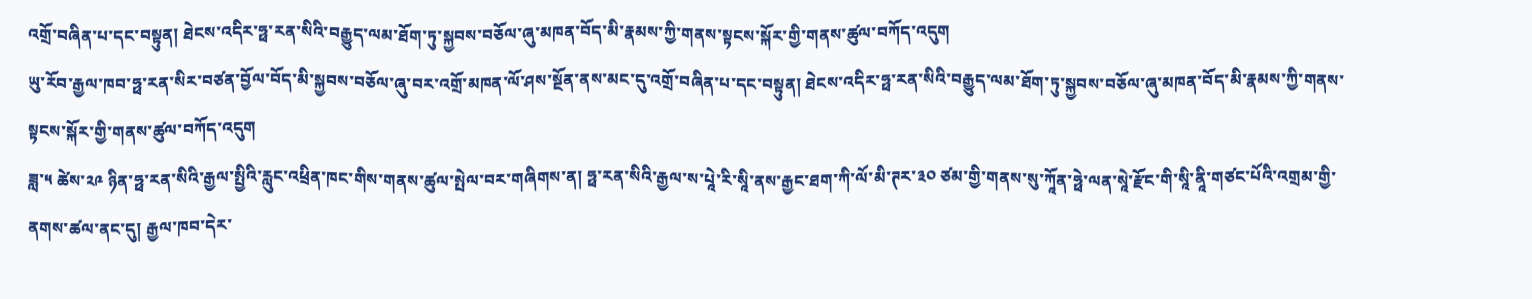འགྲོ་བཞིན་པ་དང་བསྟུན། ཐེངས་འདིར་ཧྥ་རན་སིའི་བརྒྱུད་ལམ་ཐོག་ཏུ་སྐྱབས་བཅོལ་ཞུ་མཁན་བོད་མི་རྣམས་ཀྱི་གནས་སྟངས་སྐོར་གྱི་གནས་ཚུལ་བཀོད་འདུག
ཡུ་རོབ་རྒྱལ་ཁབ་ཧྥ་རན་སིར་བཙན་བྱོལ་བོད་མི་སྐྱབས་བཅོལ་ཞུ་བར་འགྲོ་མཁན་ལོ་ཤས་སྔོན་ནས་མང་དུ་འགྲོ་བཞིན་པ་དང་བསྟུན། ཐེངས་འདིར་ཧྥ་རན་སིའི་བརྒྱུད་ལམ་ཐོག་ཏུ་སྐྱབས་བཅོལ་ཞུ་མཁན་བོད་མི་རྣམས་ཀྱི་གནས་སྟངས་སྐོར་གྱི་གནས་ཚུལ་བཀོད་འདུག
ཟླ་༥ ཚེས་༢༩ ཉིན་ཧྥ་རན་སིའི་རྒྱལ་སྤྱིའི་རླུང་འཕྲིན་ཁང་གིས་གནས་ཚུལ་སྤེལ་བར་གཞིགས་ན། ཧྥ་རན་སིའི་རྒྱལ་ས་པཱེ་རི་སཱི་ནས་རྒྱང་ཐག་ཀི་ལོ་མི་ཊར་༣༠ ཙམ་གྱི་གནས་སུ་ཀཱོན་ཧྥེ་ལན་སཱེ་རྫོང་གི་སཱི་ནཱི་གཙང་པོའི་འགྲམ་གྱི་ནགས་ཚལ་ནང་དུ། རྒྱལ་ཁབ་དེར་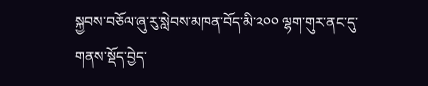སྐྱབས་བཅོལ་ཞུ་རུ་སླེབས་མཁན་བོད་མི་༢༠༠ ལྷག་གུར་ནང་དུ་གནས་སྡོད་བྱེད་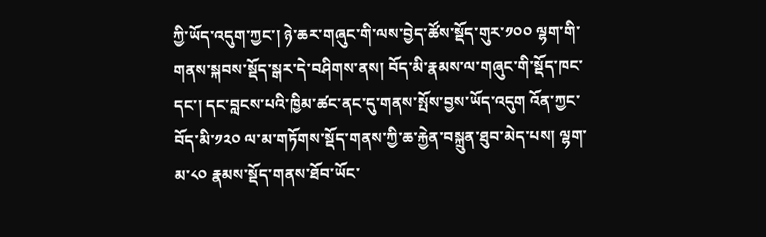ཀྱི་ཡོད་འདུག་ཀྱང་། ཉེ་ཆར་གཞུང་གི་ལས་བྱེད་ཚོས་སྡོད་གུར་༡༠༠ ལྷག་གི་གནས་སྐབས་སྡོད་སྒར་དེ་བཤིགས་ནས། བོད་མི་རྣམས་ལ་གཞུང་གི་སྡོད་ཁང་དང་། དང་བླངས་པའི་ཁྱིམ་ཚང་ནང་དུ་གནས་སྤོས་བྱས་ཡོད་འདུག འོན་ཀྱང་བོད་མི་༡༢༠ ལ་མ་གཏོགས་སྡོད་གནས་ཀྱི་ཆ་རྐྱེན་བསྐྲུན་ཐུབ་མེད་པས། ལྷག་མ་༨༠ རྣམས་སྡོད་གནས་ཐོབ་ཡོང་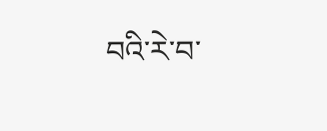བའི་རེ་བ་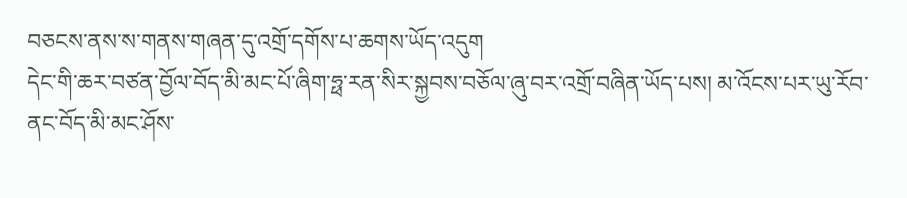བཅངས་ནས་ས་གནས་གཞན་དུ་འགྲོ་དགོས་པ་ཆགས་ཡོད་འདུག
དེང་གི་ཆར་བཙན་བྱོལ་བོད་མི་མང་པོ་ཞིག་ཧྥ་རན་སིར་སྐྱབས་བཅོལ་ཞུ་བར་འགྲོ་བཞིན་ཡོད་པས། མ་འོངས་པར་ཡུ་རོབ་ནང་བོད་མི་མང་ཤོས་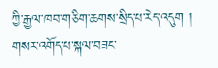ཀྱི་རྒྱལ་ཁབ་གཅིག་ཆགས་སྲིད་པ་རེད་འདུག །
གསར་འགོད་པ་སྐལ་བཟང་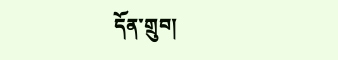དོན་གྲུབ།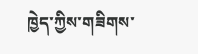ཁྱེད་ཀྱིས་གཟིགས་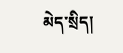མེད་སྲིད།